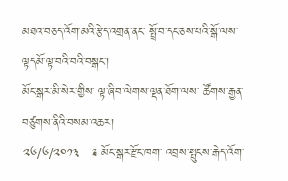མཐའ་བཅད་འོག་མའི་རྩེད་འགྲན་ནང་ སྤྲོ་བ་དང་ཅས་པའི་སྒོ་ལས་ ལྟདམོ་ལྟ་བའི་བའི་བསྒང་།
མོང་སྒར་མི་སེར་གྱིས་ ལྟ་ཞིབ་ལེགས་ལྡན་ཐོག་ལས་ ཚོགས་རྒྱན་བཙུགས་ནིའི་བསམ་འཆར།
༢༦/༦/༢༠༡༣   ༉ མོང་སྒར་རྫོང་ཁག་ འབྲས་སྤུངས་རྒེད་འོག་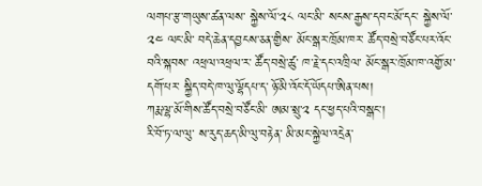ལགཔ་རྩ་གཡུས་ཚན་ལས་ སྐྱེས་ལོ་༢༨ ལང་མི་ སངས་རྒྱས་དབང་མོ་དང་ སྐྱེས་ལོ་༢༤ ལང་མི་ བདེ་ཆེན་དབྱངས་ཅན་གྱིས་ མོང་སྒར་ཁྲོམ་ཁར་ ཚོད་བསྲེ་བཙོང་པར་འོང་བའི་སྐབས་ འཕྲལ་འཕྲལ་ར་ ཚོད་བསྲེ་ཚུ་ ཁ་རྗེ་དང་འཁྲིལ་ མོང་སྒར་ཁྲོམ་ཁ་འགྱོ་མ་དགོ་པར་ སྐྱིད་བདེ་ཁ་ལུ་ལྷོདཔ་ད་ ཉོ་མི་འོང་དོ་ཡོདཔ་ཨིན་པས།
ཀརྨ་ལྷ་མོ་གིས་ཚོད་བསྲེ་བཙོང་མི་ ཨམ་སྲུ་༢ དང་ཕྱད་པའི་བསྒང་།
རི་བོ་ཏ་ལ་ལུ་ ས་རུད་ཆད་མི་ལུ་བརྟེན་ མི་མང་སྐྱེལ་འདྲེན་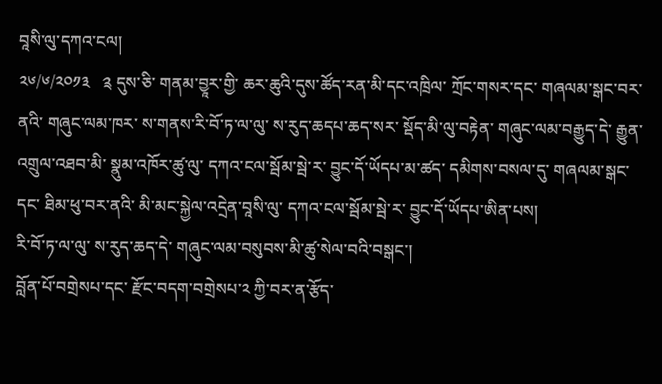བཱསི་ལུ་དཀའ་ངལ།
༢༦/༦/༢༠༡༣   ༉ དུས་ཅི་ གནམ་བྱཱར་གྱི་ ཆར་ཆུའི་དུས་ཚོད་རན་མི་དང་འཁྲིལ་ ཀྲོང་གསར་དང་ གཞལམ་སྒང་བར་ནའི་ གཞུང་ལམ་ཁར་ ས་གནས་རི་བོ་ཏ་ལ་ལུ་ ས་རུད་ཆདཔ་ཆད་སར་ སྡོད་མི་ལུ་བརྟེན་ གཞུང་ལམ་བརྒྱུད་དེ་ རྒྱུན་འགྲུལ་འཐབ་མི་ སྣུམ་འཁོར་ཚུ་ལུ་ དཀའ་ངལ་སྦོམ་སྦེ་ར་ བྱུང་དོ་ཡོདཔ་མ་ཚད་ དམིགས་བསལ་དུ་ གཞལམ་སྒང་དང་ ཐིམ་ཕུ་བར་ནའི་ མི་མང་སྐྱེལ་འདྲེན་བཱསི་ལུ་ དཀའ་ངལ་སྦོམ་སྦེ་ར་ བྱུང་དོ་ཡོདཔ་ཨིན་པས།
རི་བོ་ཏ་ལ་ལུ་ ས་རུད་ཆད་དེ་ གཞུང་ལམ་བསུབས་མི་ཚུ་སེལ་བའི་བསྒང་།
བློན་པོ་བགྲེསཔ་དང་ རྫོང་བདག་བགྲེསཔ་༢ ཀྱི་བར་ན་རྩོད་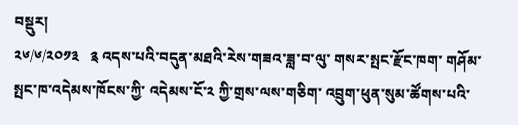བསྡུར།
༢༦/༦/༢༠༡༣   ༉ འདས་པའི་བདུན་མཐའི་རེས་གཟའ་ཟླ་བ་ལུ་ གསར་སྤང་རྫོང་ཁག་ གཤོམ་སྤང་ཁ་འདེམས་ཁོངས་ཀྱི་ འདེམས་ངོ་༢ ཀྱི་གྲས་ལས་གཅིག་ འབྲུག་ཕུན་སུམ་ཚོགས་པའི་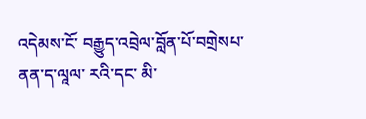འདེམས་ངོ་ བརྒྱུད་འབྲེལ་བློན་པོ་བགྲེསཔ་ ནན་ད་ལཱལ་ རའི་དང་ མི་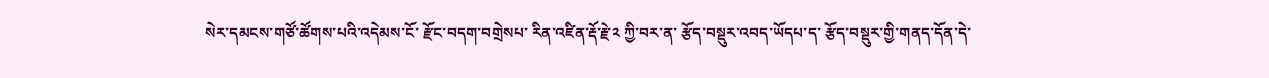སེར་དམངས་གཙོ་ཚོགས་པའི་འདེམས་ངོ་ རྫོང་བདག་བགྲེསཔ་ རིན་འཛིན་རྡོ་རྗེ་༢ ཀྱི་བར་ན་ རྩོད་བསྡུར་འབད་ཡོདཔ་ད་ རྩོད་བསྡུར་གྱི་གནད་དོན་དེ་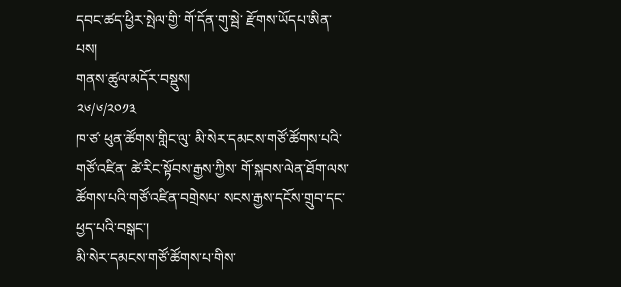དབང་ཚད་ཕྱིར་སྤེལ་གྱི་ གོ་དོན་གུ་སྦེ་ རྫོགས་ཡོདཔ་ཨིན་པས།
གནས་ཚུལ་མདོར་བསྡུས།
༢༦/༦/༢༠༡༣
ཁ་ཙ་ ཕུན་ཚོགས་གླིང་ལུ་ མི་སེར་དམངས་གཙོ་ཚོགས་པའི་གཙོ་འཛིན་ ཚེ་རིང་སྟོབས་རྒྱས་ཀྱིས་ གོ་སྐབས་ལེན་ཐོག་ལས་ ཚོགས་པའི་གཙོ་འཛིན་བགྲེསཔ་ སངས་རྒྱས་དངོས་གྲུབ་དང་ ཕྱད་པའི་བསྒང་།
མི་སེར་དམངས་གཙོ་ཚོགས་པ་གིས་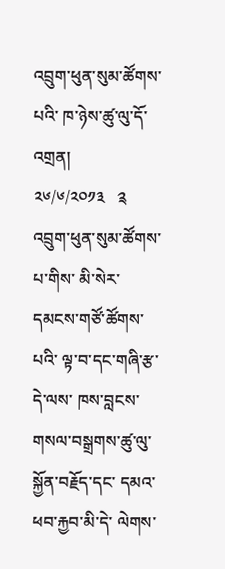འབྲུག་ཕུན་སུམ་ཚོགས་པའི་ ཁ་ཉེས་ཚུ་ལུ་དོ་འགྲན།
༢༦/༦/༢༠༡༣   ༉ འབྲུག་ཕུན་སུམ་ཚོགས་པ་གིས་ མི་སེར་དམངས་གཙོ་ཚོགས་པའི་ ལྟ་བ་དང་གཞི་རྩ་ དེ་ལས་ ཁས་བླངས་གསལ་བསྒྲགས་ཚུ་ལུ་ སྐྱོན་བརྗོད་དང་ དམའ་ཕབ་རྐྱབ་མི་དེ་ ལེགས་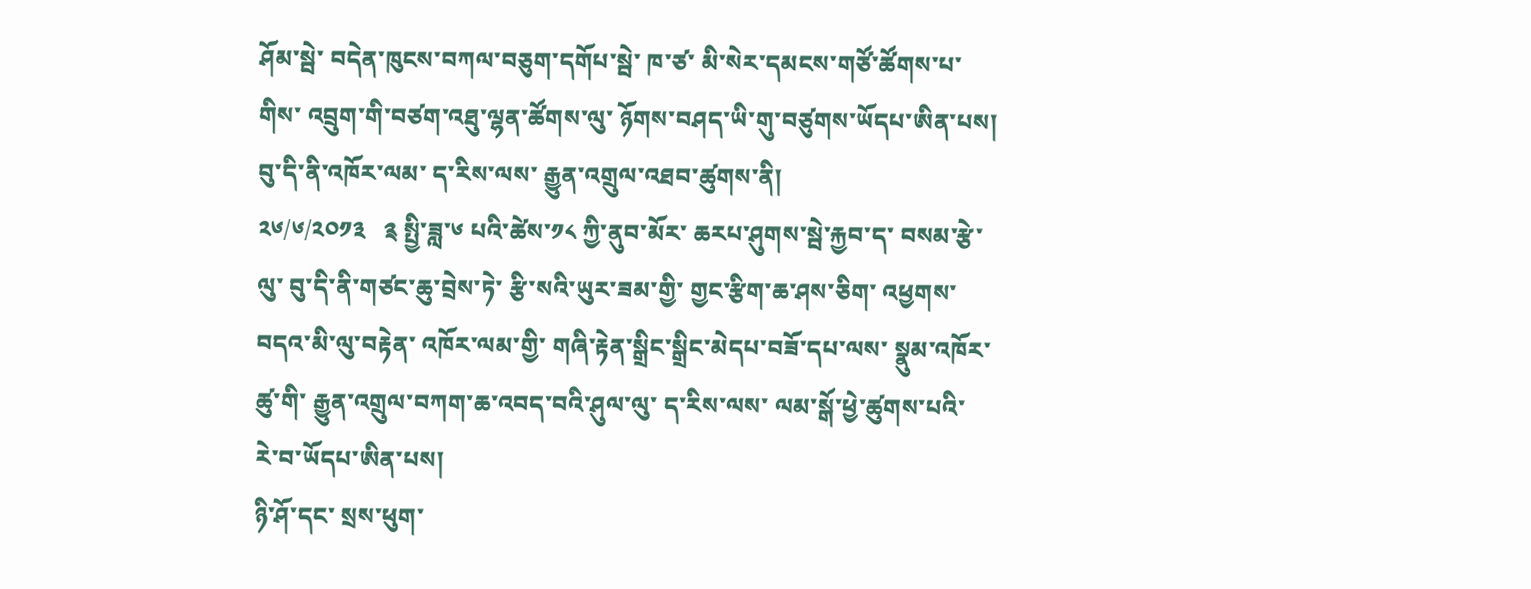ཤོམ་སྦེ་ བདེན་ཁུངས་བཀལ་བཅུག་དགོཔ་སྦེ་ ཁ་ཙ་ མི་སེར་དམངས་གཙོ་ཚོགས་པ་གིས་ འབྲུག་གི་བཙག་འཐུ་ལྷན་ཚོགས་ལུ་ ཉོགས་བཤད་ཡི་གུ་བཙུགས་ཡོདཔ་ཨིན་པས།
བུ་དི་ནི་འཁོར་ལམ་ ད་རིས་ལས་ རྒྱུན་འགྲུལ་འཐབ་ཚུགས་ནི།
༢༦/༦/༢༠༡༣   ༉ སྤྱི་ཟླ་༦ པའི་ཚེས་༡༨ ཀྱི་ནུབ་མོར་ ཆརཔ་ཤུགས་སྦེ་རྐྱབ་ད་ བསམ་རྩེ་ལུ་ བུ་དི་ནི་གཙང་ཆུ་བྲེས་ཏེ་ རྩི་སའི་ཡུར་ཟམ་གྱི་ གྱང་རྩིག་ཆ་ཤས་ཅིག་ འཕྱགས་བདའ་མི་ལུ་བརྟེན་ འཁོར་ལམ་གྱི་ གཞི་རྟེན་སྒྲིང་སྒྲིང་མེདཔ་བཟོ་དཔ་ལས་ སྣུམ་འཁོར་ཚུ་གི་ རྒྱུན་འགྲུལ་བཀག་ཆ་འབད་བའི་ཤུལ་ལུ་ ད་རིས་ལས་ ལམ་སྒོ་ཕྱེ་ཚུགས་པའི་ རེ་བ་ཡོདཔ་ཨིན་པས།
ཉི་ཤོ་དང་ སྲས་ཕུག་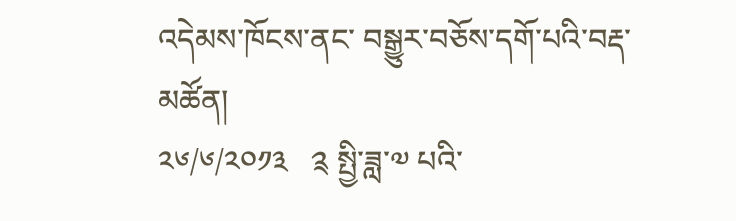འདེམས་ཁོངས་ནང་ བསྒྱུར་བཅོས་དགོ་པའི་བརྡ་མཚོན།
༢༦/༦/༢༠༡༣   ༉ སྤྱི་ཟླ་༧ པའི་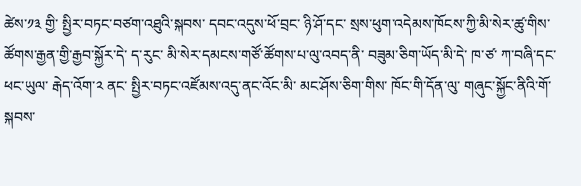ཚེས་༡༣ གྱི་ སྤྱིར་བཏང་བཙག་འཐུའི་སྐབས་ དབང་འདུས་ཕོ་བྲང་ ཉི་ཤོ་དང་ སྲས་ཕུག་འདེམས་ཁོངས་ཀྱི་མི་སེར་ཚུ་གིས་ ཚོགས་རྒྱན་གྱི་རྒྱབ་སྐྱོར་དེ་ ད་རུང་ མི་སེར་དམངས་གཙོ་ཚོགས་པ་ལུ་འབད་ནི་ བཟུམ་ཅིག་ཡོད་མི་དེ་ ཁ་ཙ་ ཀ་བཞི་དང་ ཕང་ཡུལ་ རྒེད་འོག་༢ ནང་ སྤྱིར་བཏང་འཛོམས་འདུ་ནང་འོང་མི་ མང་ཤོས་ཅིག་གིས་ ཁོང་གི་དོན་ལུ་ གཞུང་སྐྱོང་ནིའི་གོ་སྐབས་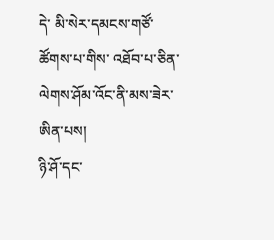དེ་ མི་སེར་དམངས་གཙོ་ཚོགས་པ་གིས་ འཐོབ་པ་ཅིན་ ལེགས་ཤོམ་འོང་ནི་མས་ཟེར་ཨིན་པས།
ཉི་ཤོ་དང་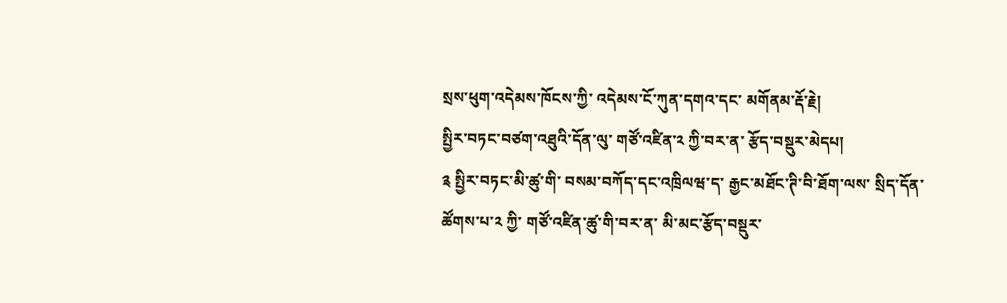སྲས་ཕུག་འདེམས་ཁོངས་ཀྱི་ འདེམས་ངོ་ཀུན་དགའ་དང་ མགོནམ་རྡོ་རྗེ།
སྤྱིར་བཏང་བཙག་འཐུའི་དོན་ལུ་ གཙོ་འཛིན་༢ ཀྱི་བར་ན་ རྩོད་བསྡུར་མེདཔ།
༉ སྤྱིར་བཏང་མི་ཚུ་གི་ བསམ་བཀོད་དང་འཁྲིལཝ་ད་ རྒྱང་མཐོང་ཊི་བི་ཐོག་ལས་ སྲིད་དོན་ཚོགས་པ་༢ ཀྱི་ གཙོ་འཛིན་ཚུ་གི་བར་ན་ མི་མང་རྩོད་བསྡུར་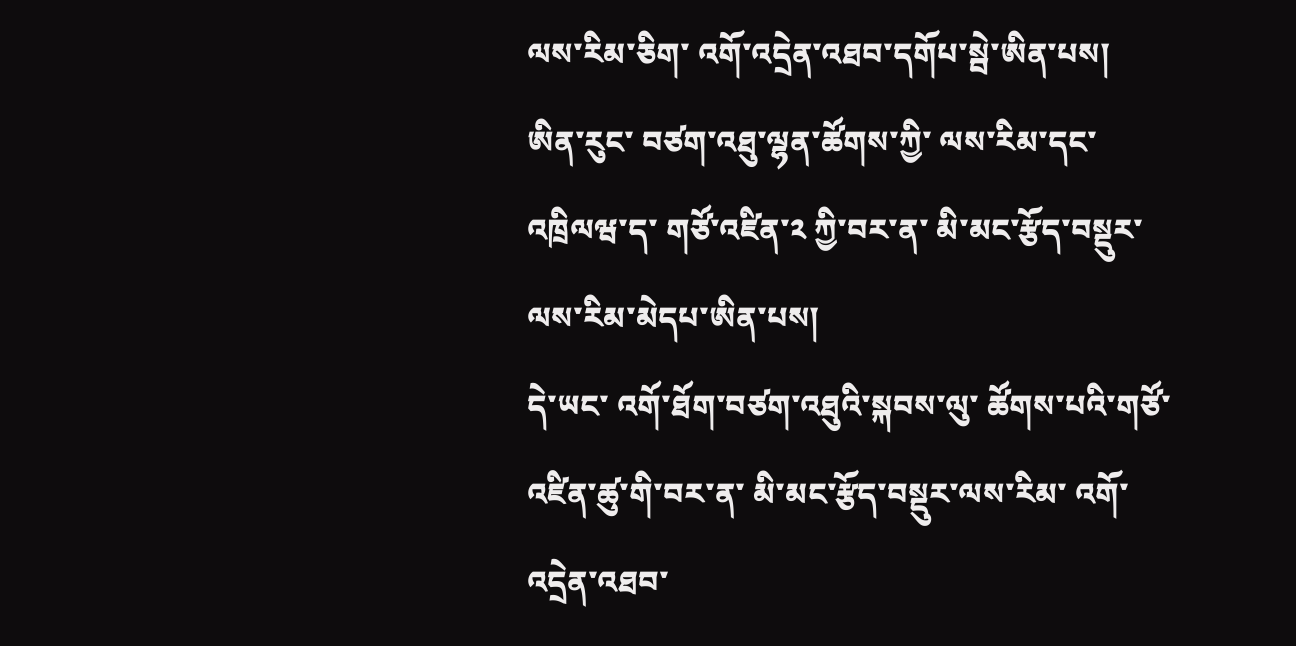ལས་རིམ་ཅིག་ འགོ་འདྲེན་འཐབ་དགོཔ་སྦེ་ཨིན་པས།
ཨིན་རུང་ བཙག་འཐུ་ལྷན་ཚོགས་ཀྱི་ ལས་རིམ་དང་འཁྲིལཝ་ད་ གཙོ་འཛིན་༢ ཀྱི་བར་ན་ མི་མང་རྩོད་བསྡུར་ལས་རིམ་མེདཔ་ཨིན་པས།
དེ་ཡང་ འགོ་ཐོག་བཙག་འཐུའི་སྐབས་ལུ་ ཚོགས་པའི་གཙོ་འཛིན་ཚུ་གི་བར་ན་ མི་མང་རྩོད་བསྡུར་ལས་རིམ་ འགོ་འདྲེན་འཐབ་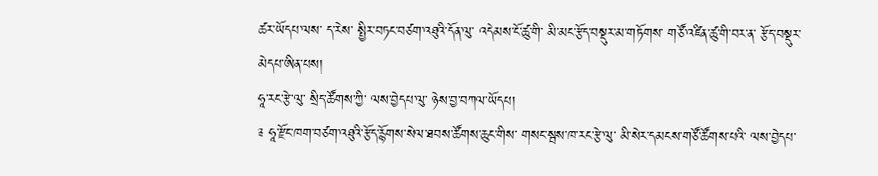ཚར་ཡོདཔ་ལས་ ད་རེས་ སྤྱིར་བཏང་བཙག་འཐུའི་དོན་ལུ་ འདེམས་ངོ་ཚུ་གི་ མི་མང་རྩོད་བསྡུར་མ་གཏོགས་ གཙོ་འཛིན་ཚུ་གི་བར་ན་ རྩོད་བསྡུར་མེདཔ་ཨིན་པས།
ཧཱ་རང་རྩེ་ལུ་ སྲིད་ཚོགས་ཀྱི་ ལས་བྱེདཔ་ལུ་ ཉེས་བྱ་བཀལ་ཡོདཔ།
༉ ཧཱ་རྫོང་ཁག་བཙག་འཐུའི་རྩོད་རྙོགས་སེལ་ཐབས་ཚོགས་ཆུང་གིས་ གསང་སྦས་ཁ་རང་རྩེ་ལུ་ མི་སེར་དམངས་གཙོ་ཚོགས་པའི་ ལས་བྱེདཔ་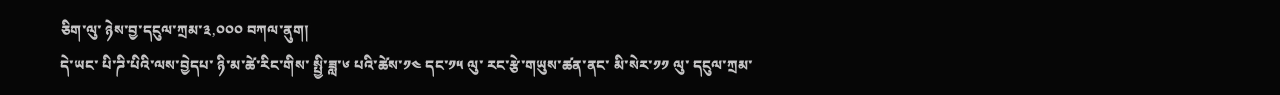ཅིག་ལུ་ ཉེས་བྱ་དངུལ་ཀྲམ་༣,༠༠༠ བཀལ་ནུག།
དེ་ཡང་ པི་ཌི་པིའི་ལས་བྱེདཔ་ ཉི་མ་ཚེ་རིང་གིས་ སྤྱི་ཟླ་༦ པའི་ཚེས་༡༤ དང་༡༥ ལུ་ རང་རྩེ་གཡུས་ཚན་ནང་ མི་སེར་༡༡ ལུ་ དངུལ་ཀྲམ་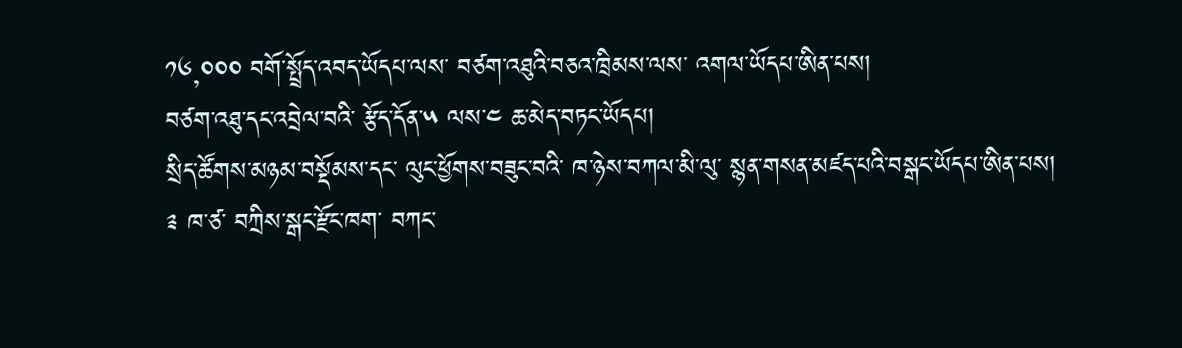༡༦,༠༠༠ བགོ་སྤྲོད་འབད་ཡོདཔ་ལས་ བཙག་འཐུའི་བཅའ་ཁྲིམས་ལས་ འགལ་ཡོདཔ་ཨིན་པས།
བཙག་འཐུ་དང་འབྲེལ་བའི་ རྩོད་དོན་༥ ལས་༤ ཆ་མེད་བཏང་ཡོདཔ།
སྲིད་ཚོགས་མཉམ་བསྡོམས་དང་ ལུང་ཕྱོགས་བཟུང་བའི་ ཁ་ཉེས་བཀལ་མི་ལུ་ སྙན་གསན་མཛད་པའི་བསྒང་ཡོདཔ་ཨིན་པས།
༉ ཁ་ཙ་ བཀྲིས་སྒང་རྫོང་ཁག་ བཀང་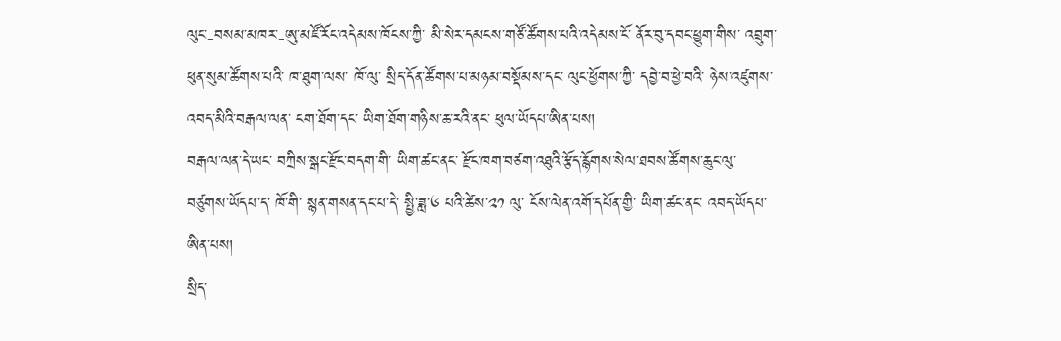ལུང་-བསམ་མཁར་-ཨུ་མཛོ་རོང་འདེམས་ཁོངས་ཀྱི་ མི་སེར་དམངས་གཙོ་ཚོགས་པའི་འདེམས་ངོ་ ནོར་བུ་དབང་ཕྱུག་གིས་ འབྲུག་ཕུན་སུམ་ཚོགས་པའི་ ཁ་ཐུག་ལས་ ཁོ་ལུ་ སྲིད་དོན་ཚོགས་པ་མཉམ་བསྡོམས་དང་ ལུང་ཕྱོགས་ཀྱི་ དབྱེ་བ་ཕྱེ་བའི་ ཉེས་འཛུགས་འབད་མིའི་བརྒལ་ལན་ ངག་ཐོག་དང་ ཡིག་ཐོག་གཉིས་ཆ་རའི་ནང་ ཕུལ་ཡོདཔ་ཨིན་པས།
བརྒལ་ལན་དེ་ཡང་ བཀྲིས་སྒང་རྫོང་བདག་གི་ ཡིག་ཚང་ནང་ རྫོང་ཁག་བཙག་འཐུའི་རྩོད་རྙོགས་སེལ་ཐབས་ཚོགས་ཆུང་ལུ་ བཙུགས་ཡོདཔ་ད་ ཁོ་གི་ སྙན་གསན་དང་པ་དེ་ སྤྱི་ཟླ་༦ པའི་ཚེས་༢༡ ལུ་ ངོས་ལེན་འགོ་དཔོན་གྱི་ ཡིག་ཚང་ནང་ འབད་ཡོདཔ་ཨིན་པས།
སྲིད་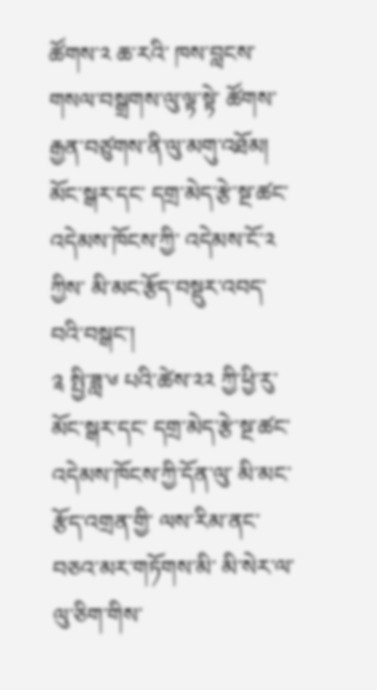ཚོགས་༢ ཆ་རའི་ ཁས་བླངས་གསལ་བསྒྲགས་ལུ་ལྟ་སྟེ་ ཚོགས་རྒྱན་བཙུགས་ནི་ལུ་མགུ་འཐོམ།
མོང་སྒར་དང་ དགྲ་མེད་རྩེ་སྔ་ཚང་འདེམས་ཁོངས་ཀྱི་ འདེམས་ངོ་༢ ཀྱིས་ མི་མང་རྩོད་བསྡུར་འབད་བའི་བསྒང་།
༉ སྤྱི་ཟླ་༦ པའི་ཚེས་༢༢ ཀྱི་ཕྱི་རུ་ མོང་སྒར་དང་ དགྲ་མེད་རྩེ་སྔ་ཚང་འདེམས་ཁོངས་ཀྱི་དོན་ལུ་ མི་མང་རྩོད་འགྲན་གྱི་ ལས་རིམ་ནང་ བཅའ་མར་གཏོགས་མི་ མི་སེར་ལ་ལུ་ཅིག་གིས་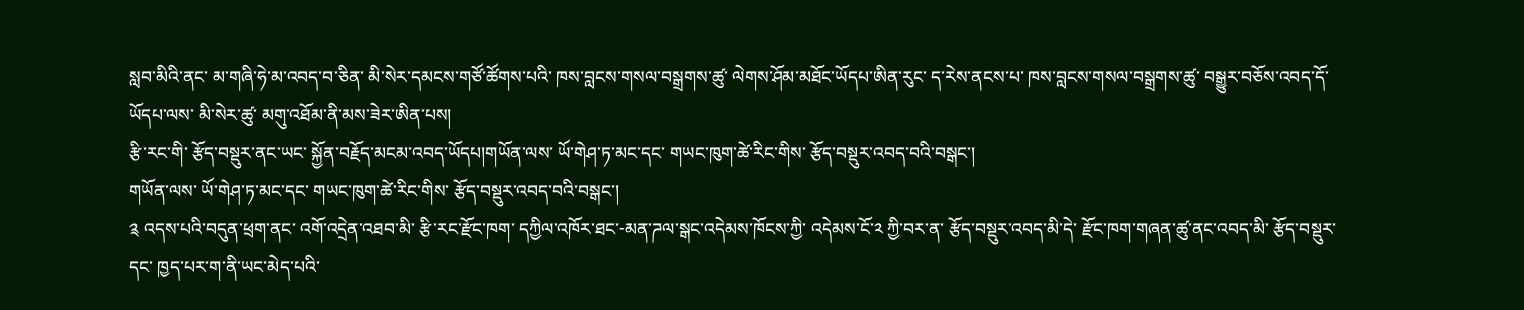སླབ་མིའི་ནང་ མ་གཞི་ཧེ་མ་འབད་བ་ཅིན་ མི་སེར་དམངས་གཙོ་ཚོགས་པའི་ ཁས་བླངས་གསལ་བསྒྲགས་ཚུ་ ལེགས་ཤོམ་མཐོང་ཡོདཔ་ཨིན་རུང་ ད་རེས་ནངས་པ་ ཁས་བླངས་གསལ་བསྒྲགས་ཚུ་ བསྒྱུར་བཅོས་འབད་དོ་ཡོདཔ་ལས་ མི་སེར་ཚུ་ མགུ་འཐོམ་ནི་མས་ཟེར་ཨིན་པས།
རྩི་རང་གི་ རྩོད་བསྡུར་ནང་ཡང་ སྐྱོན་བརྗོད་མངམ་འབད་ཡོདཔ།གཡོན་ལས་ ཡོ་གེཤ་ཏ་མང་དང་ གཡང་ཁུག་ཚེ་རིང་གིས་ རྩོད་བསྡུར་འབད་བའི་བསྒང་།
གཡོན་ལས་ ཡོ་གེཤ་ཏ་མང་དང་ གཡང་ཁུག་ཚེ་རིང་གིས་ རྩོད་བསྡུར་འབད་བའི་བསྒང་།
༉ འདས་པའི་བདུན་ཕྲག་ནང་ འགོ་འདྲེན་འཐབ་མི་ རྩི་རང་རྫོང་ཁག་ དཀྱིལ་འཁོར་ཐང་-མན་ཌལ་སྒང་འདེམས་ཁོངས་ཀྱི་ འདེམས་ངོ་༢ ཀྱི་བར་ན་ རྩོད་བསྡུར་འབད་མི་དེ་ རྫོང་ཁག་གཞན་ཚུ་ནང་འབད་མི་ རྩོད་བསྡུར་དང་ ཁྱད་པར་ག་ནི་ཡང་མེད་པའི་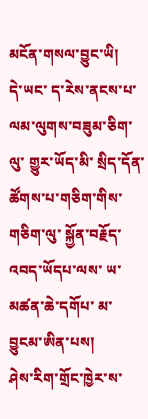མངོན་གསལ་བྱུང་ཡི།
དེ་ཡང་ ད་རེས་ནངས་པ་ ལམ་ལུགས་བཟུམ་ཅིག་ལུ་ གྱུར་ཡོད་མི་ སྲིད་དོན་ཚོགས་པ་གཅིག་གིས་གཅིག་ལུ་ སྐྱོན་བརྗོད་འབད་ཡོདཔ་ལས་ ཡ་མཚན་ཆེ་དགོཔ་ མ་བྱུངམ་ཨིན་པས།
ཤེས་རིག་གྲོང་ཁྱེར་ས་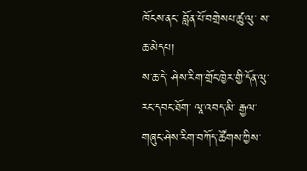ཁོངས་ནང་ བློན་པོ་བགྲེསཔ་ཚུ་ལུ་ ས་ཆ་མེདཔ།
ས་ཆ་དེ་ ཤེས་རིག་གྲོང་ཁྱེར་གྱི་དོན་ལུ་ རང་དབང་ཐོག་ ལཱ་འབད་མི་ རྒྱལ་གཞུང་ཤེས་རིག་བཀོད་ཚོགས་ཀྱིས་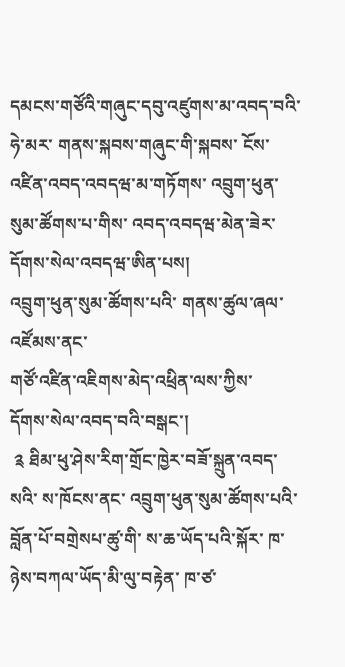དམངས་གཙོའི་གཞུང་དབུ་འཛུགས་མ་འབད་བའི་ཧེ་མར་ གནས་སྐབས་གཞུང་གི་སྐབས་ ངོས་འཛིན་འབད་འབདཝ་མ་གཏོགས་ འབྲུག་ཕུན་སུམ་ཚོགས་པ་གིས་ འབད་འབདཝ་མེན་ཟེར་ དོགས་སེལ་འབདཝ་ཨིན་པས།
འབྲུག་ཕུན་སུམ་ཚོགས་པའི་ གནས་ཚུལ་ཞལ་འཛོམས་ནང་
གཙོ་འཛིན་འཇིགས་མེད་འཕྲིན་ལས་ཀྱིས་
དོགས་སེལ་འབད་བའི་བསྒང་།
 ༉ ཐིམ་ཕུ་ཤེས་རིག་གྲོང་ཁྱེར་བཟོ་སྐྲུན་འབད་སའི་ ས་ཁོངས་ནང་ འབྲུག་ཕུན་སུམ་ཚོགས་པའི་ བློན་པོ་བགྲེསཔ་ཚུ་གི་ ས་ཆ་ཡོད་པའི་སྐོར་ ཁ་ཉེས་བཀལ་ཡོད་མི་ལུ་བརྟེན་ ཁ་ཙ་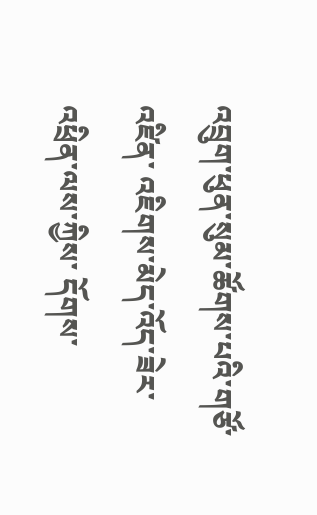འབྲུག་ཕུན་སུམ་ཚོགས་པའི་གཙོ་འཛིན་ འཇིགས་མེད་འོད་ཟེར་འཕྲིན་ལས་ཀྱིས་ དོགས་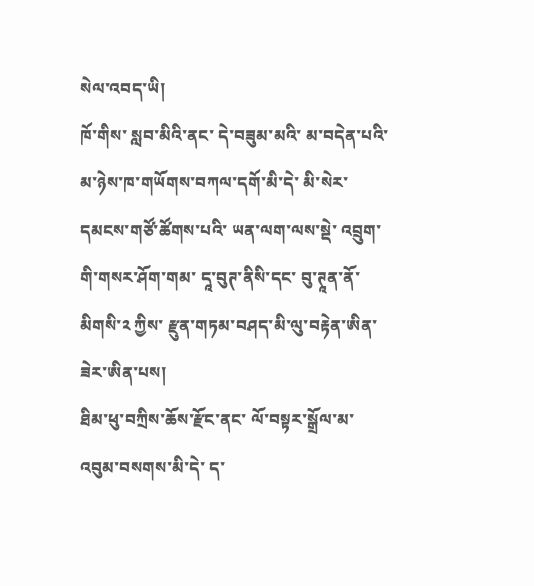སེལ་འབད་ཡི།
ཁོ་གིས་ སླབ་མིའི་ནང་ དེ་བཟུམ་མའི་ མ་བདེན་པའི་ མ་ཉེས་ཁ་གཡོགས་བཀལ་དགོ་མི་དེ་ མི་སེར་དམངས་གཙོ་ཚོགས་པའི་ ཡན་ལག་ལས་སྡེ་ འབྲུག་གི་གསར་ཤོག་གམ་ དཱ་བུཊ་ནིསི་དང་ བུ་ཊཱན་ནོ་མིགསི་༢ ཀྱིས་ རྫུན་གཏམ་བཤད་མི་ལུ་བརྟེན་ཨིན་ཟེར་ཨིན་པས།
ཐིམ་ཕུ་བཀྲིས་ཆོས་རྫོང་ནང་ ལོ་བསྟར་སྒྲོལ་མ་འབུམ་བསགས་མི་དེ་ ད་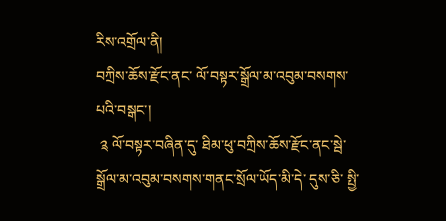རིས་འགྲོལ་ནི།
བཀྲིས་ཆོས་རྫོང་ནང་ ལོ་བསྟར་སྒྲོལ་མ་འབུམ་བསགས་པའི་བསྒང་།
 ༉ ལོ་བསྟར་བཞིན་དུ་ ཐིམ་ཕུ་བཀྲིས་ཆོས་རྫོང་ནང་སྦེ་ སྒྲོལ་མ་འབུམ་བསགས་གནང་སྲོལ་ཡོད་མི་དེ་ དུས་ཅི་ སྤྱི་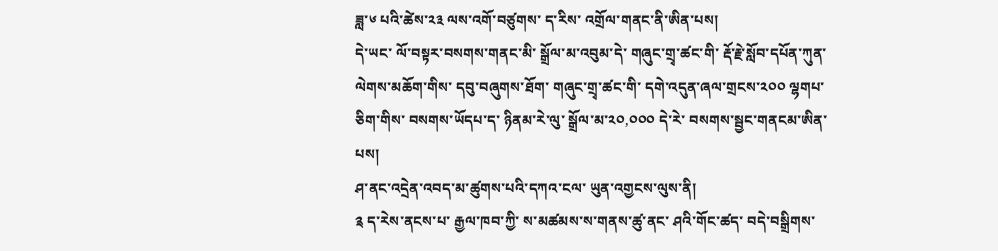ཟླ་༦ པའི་ཚེས་༢༣ ལས་འགོ་བཙུགས་ ད་རིས་ འགྲོལ་གནང་ནི་ཨིན་པས།
དེ་ཡང་ ལོ་བསྟར་བསགས་གནང་མི་ སྒྲོལ་མ་འབུམ་དེ་ གཞུང་གྲྭ་ཚང་གི་ རྡོ་རྗེ་སློབ་དཔོན་ཀུན་ལེགས་མཆོག་གིས་ དབུ་བཞུགས་ཐོག་ གཞུང་གྲྭ་ཚང་གི་ དགེ་འདུན་ཞལ་གྲངས་༢༠༠ ལྷགཔ་ཅིག་གིས་ བསགས་ཡོདཔ་ད་ ཉིནམ་རེ་ལུ་ སྒྲོལ་མ་༢༠,༠༠༠ དེ་རེ་ བསགས་སྦྱང་གནངམ་ཨིན་པས།
ཤ་ནང་འདྲེན་འབད་མ་ཚུགས་པའི་དཀའ་ངལ་ ཡུན་འགྱངས་ལུས་ནི།
༉ ད་རེས་ནངས་པ་ རྒྱལ་ཁབ་ཀྱི་ ས་མཚམས་ས་གནས་ཚུ་ནང་ ཤའི་གོང་ཚད་ བདེ་བསྒྲིགས་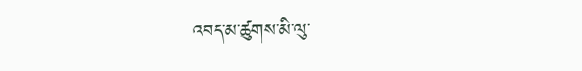འབད་མ་ཚུགས་མི་ལུ་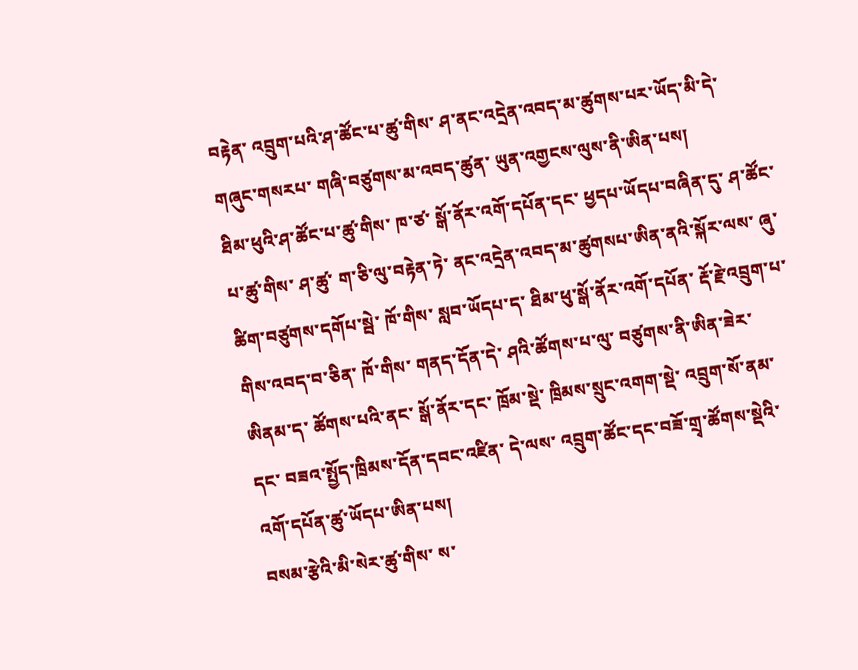བརྟེན་ འབྲུག་པའི་ཤ་ཚོང་པ་ཚུ་གིས་ ཤ་ནང་འདྲེན་འབད་མ་ཚུགས་པར་ཡོད་མི་དེ་ གཞུང་གསརཔ་ གཞི་བཙུགས་མ་འབད་ཚུན་ ཡུན་འགྱངས་ལུས་ནི་ཨིན་པས།
ཐིམ་ཕུའི་ཤ་ཚོང་པ་ཚུ་གིས་ ཁ་ཙ་ སྒོ་ནོར་འགོ་དཔོན་དང་ ཕྱདཔ་ཡོདཔ་བཞིན་དུ་ ཤ་ཚོང་པ་ཚུ་གིས་ ཤ་ཚུ་ ག་ཅི་ལུ་བརྟེན་ཏེ་ ནང་འདྲེན་འབད་མ་ཚུགསཔ་ཨིན་ནའི་སྐོར་ལས་ ཞུ་ཚིག་བཙུགས་དགོཔ་སྦེ་ ཁོ་གིས་ སླབ་ཡོདཔ་ད་ ཐིམ་ཕུ་སྒོ་ནོར་འགོ་དཔོན་ རྡོ་རྗེ་འབྲུག་པ་གིས་འབད་བ་ཅིན་ ཁོ་གིས་ གནད་དོན་དེ་ ཤའི་ཚོགས་པ་ལུ་ བཙུགས་ནི་ཨིན་ཟེར་ཨིནམ་ད་ ཚོགས་པའི་ནང་ སྒོ་ནོར་དང་ ཁྲོམ་སྡེ་ ཁྲིམས་སྲུང་འགག་སྡེ་ འབྲུག་སོ་ནམ་དང་ བཟའ་སྤྱོད་ཁྲིམས་དོན་དབང་འཛིན་ དེ་ལས་ འབྲུག་ཚོང་དང་བཟོ་གྲྭ་ཚོགས་སྡེའི་ འགོ་དཔོན་ཚུ་ཡོདཔ་ཨིན་པས།
བསམ་རྩེའི་མི་སེར་ཚུ་གིས་ ས་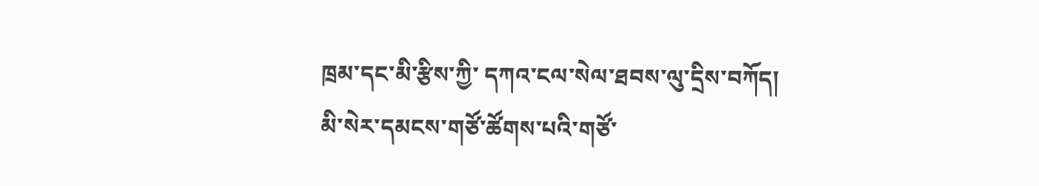ཁྲམ་དང་མི་རྩིས་ཀྱི་ དཀའ་ངལ་སེལ་ཐབས་ལུ་དྲིས་བཀོད།
མི་སེར་དམངས་གཙོ་ཚོགས་པའི་གཙོ་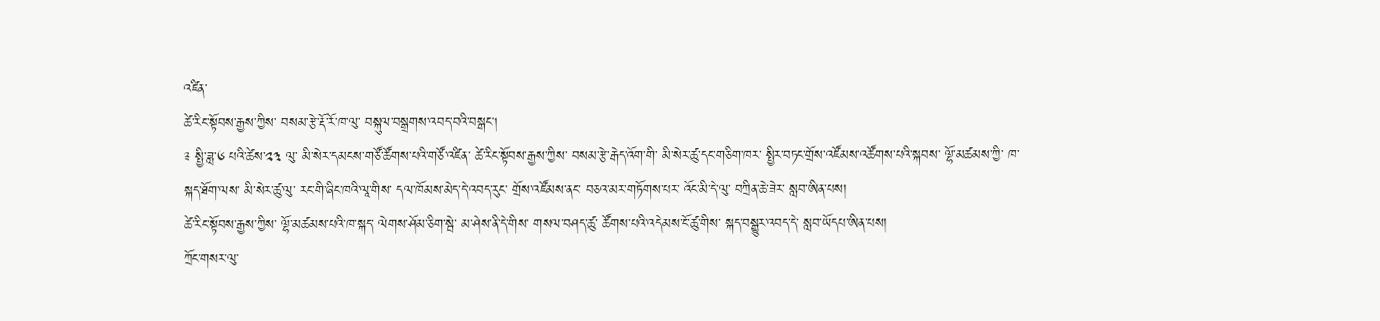འཛིན་
ཚེ་རིང་སྟོབས་རྒྱས་ཀྱིས་ བསམ་རྩེ་རྡོ་རོ་ཁ་ལུ་ བསྐུལ་བསྒྲགས་འབད་བའི་བསྒང།
༉ སྤྱི་ཟླ་༦ པའི་ཚེས་༢༣ ལུ་ མི་སེར་དམངས་གཙོ་ཚོགས་པའི་གཙོ་འཛིན་ ཚེ་རིང་སྟོབས་རྒྱས་ཀྱིས་ བསམ་རྩེ་རྒེད་འོག་གི་ མི་སེར་ཚུ་དང་གཅིག་ཁར་ སྤྱིར་བཏང་གྲོས་འཛོམས་འཚོགས་པའི་སྐབས་ ལྷོ་མཚམས་ཀྱི་ ཁ་སྐད་ཐོག་ལས་ མི་སེར་ཚུ་ལུ་ རང་གི་ཞིང་ཁའི་ལཱ་གིས་ དལ་ཁོམས་མེད་དེ་འབད་རུང་ གྲོས་འཛོམས་ནང་ བཅའ་མར་གཏོགས་པར་ འོང་མི་དེ་ལུ་ བཀྲིན་ཆེ་ཟེར་ སླབ་ཨིན་པས།
ཚེ་རིང་སྟོབས་རྒྱས་ཀྱིས་ ལྷོ་མཚམས་པའི་ཁ་སྐད་ ལེགས་ཤོམ་ཅིག་སྦེ་ མ་ཤེས་ནི་དེ་གིས་ གསལ་བཤད་ཚུ་ ཚོགས་པའི་འདེམས་ངོ་ཚུ་གིས་ སྐད་བསྒྱུར་འབད་དེ་ སླབ་ཡོདཔ་ཨིན་པས།
ཀྲོང་གསར་ལུ་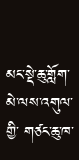མང་སྡེ་ཆུ་གློག་མེ་ལས་འགུལ་གྱི་ གཙང་ཆུ་ཁ་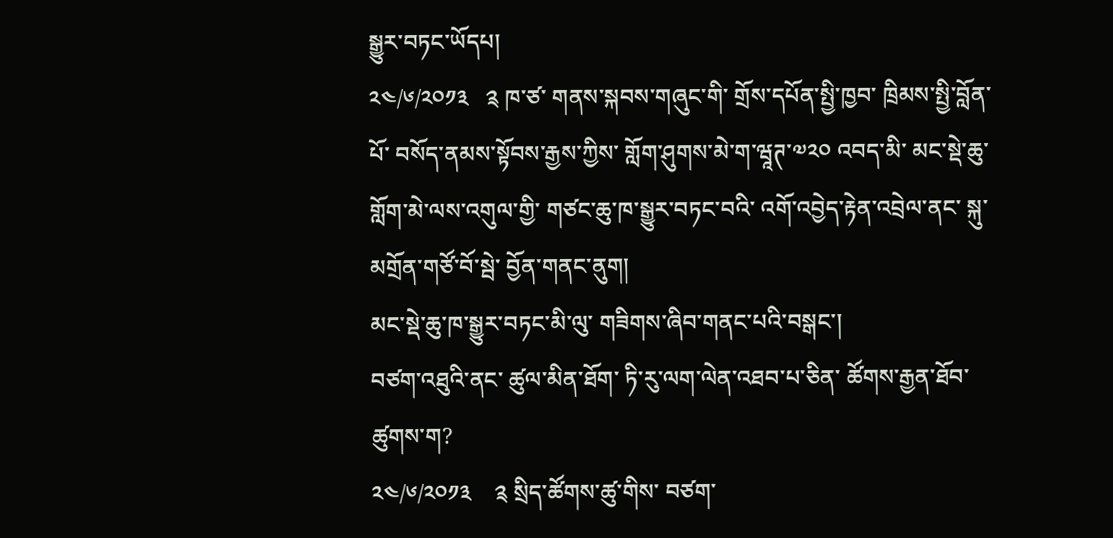སྒྱུར་བཏང་ཡོདཔ།
༢༤/༦/༢༠༡༣   ༉ ཁ་ཙ་ གནས་སྐབས་གཞུང་གི་ གྲོས་དཔོན་སྤྱི་ཁྱབ་ ཁྲིམས་སྤྱི་བློན་པོ་ བསོད་ནམས་སྟོབས་རྒྱས་ཀྱིས་ གློག་ཤུགས་མེ་ག་ཝཱཊ་༧༢༠ འབད་མི་ མང་སྡེ་ཆུ་གློག་མེ་ལས་འགུལ་གྱི་ གཙང་ཆུ་ཁ་སྒྱུར་བཏང་བའི་ འགོ་འབྱེད་རྟེན་འབྲེལ་ནང་ སྐུ་མགྲོན་གཙོ་བོ་སྦེ་ བྱོན་གནང་ནུག།
མང་སྡེ་ཆུ་ཁ་སྒྱུར་བཏང་མི་ལུ་ གཟིགས་ཞིབ་གནང་པའི་བསྒང་།
བཙག་འཐུའི་ནང་ ཚུལ་མིན་ཐོག་ ཏི་རུ་ལག་ལེན་འཐབ་པ་ཅིན་ ཚོགས་རྒྱན་ཐོབ་ཚུགས་ག?
༢༤/༦/༢༠༡༣    ༉ སྲིད་ཚོགས་ཚུ་གིས་ བཙག་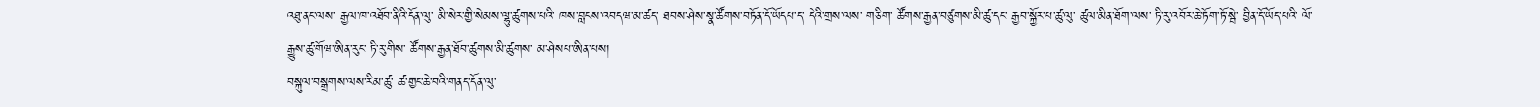འཐུ་ནང་ལས་ རྒྱལ་ཁ་འཐོབ་ནིའི་དོན་ལུ་ མི་སེར་གྱི་སེམས་ལྷུ་ཚུགས་པའི་ ཁས་བླངས་འབདཝ་མ་ཚད་ ཐབས་ཤེས་སྣ་ཚོགས་བཏོན་དོ་ཡོདཔ་ད་ དེའི་གྲས་ལས་ གཅིག་ ཚོགས་རྒྱན་བཙུགས་མི་ཚུ་དང་ རྒྱབ་སྐྱོར་པ་ཚུ་ལུ་ ཚུལ་མིན་ཐོག་ལས་ ཏི་རུ་འབོར་ཆེ་ཏོག་ཏོ་སྦེ་ བྱིན་དོ་ཡོད་པའི་ ལོ་རྒྱུས་ཚུ་གོཝ་ཨིན་རུང་ ཏི་རུ་གིས་ ཚོགས་རྒྱན་ཐོབ་ཚུགས་མི་ཚུགས་ མ་ཤེསཔ་ཨིན་པས།
བསྐུལ་བསྒྲགས་ལས་རིམ་ཚུ་ ཚ་གྱང་ཆེ་བའི་གནད་དོན་ལུ་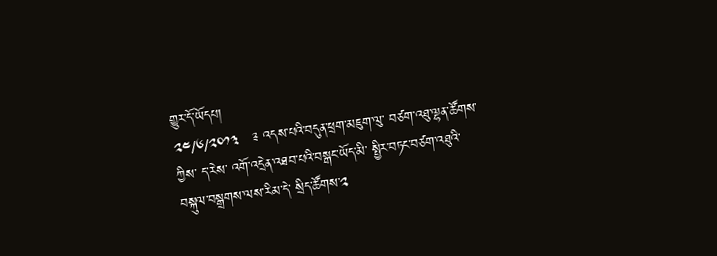གྱུར་དོ་ཡོདཔ།
༢༤/༦/༢༠༡༣   ༉ འདས་པའི་བདུན་ཕྲག་མཇུག་ལུ་ བཙག་འཐུ་ལྷན་ཚོགས་ཀྱིས་ ད་རེས་ འགོ་འདྲེན་འཐབ་པའི་བསྒང་ཡོད་མི་ སྤྱིར་བཏང་བཙག་འཐུའི་བསྐུལ་བསྒྲགས་ལས་རིམ་དེ་ སྲིད་ཚོགས་༢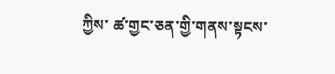ཀྱིས་ ཚ་གྱང་ཅན་གྱི་གནས་སྟངས་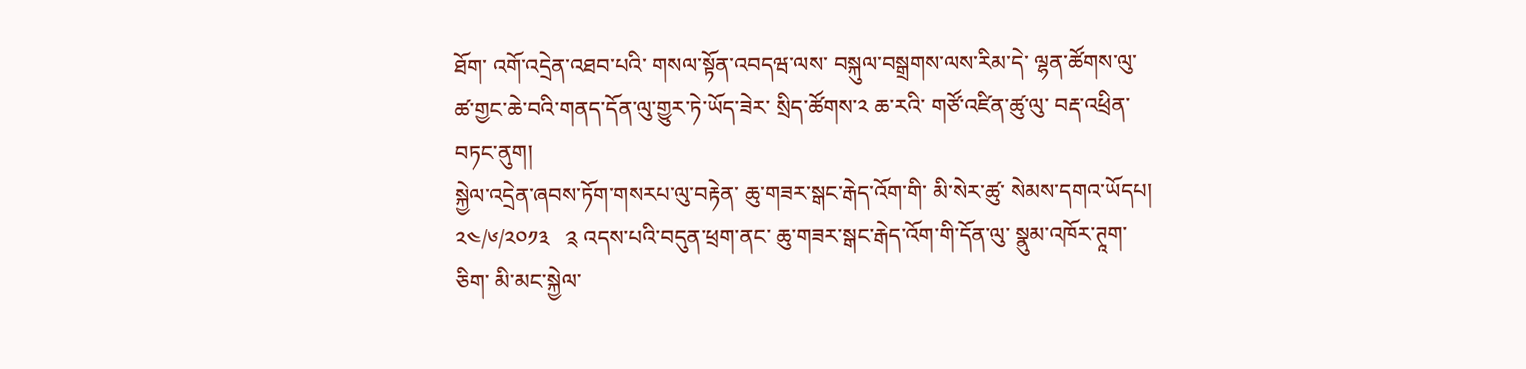ཐོག་ འགོ་འདྲེན་འཐབ་པའི་ གསལ་སྟོན་འབདཝ་ལས་ བསྐུལ་བསྒྲགས་ལས་རིམ་དེ་ ལྷན་ཚོགས་ལུ་ ཚ་གྱང་ཆེ་བའི་གནད་དོན་ལུ་གྱུར་ཏེ་ཡོད་ཟེར་ སྲིད་ཚོགས་༢ ཆ་རའི་ གཙོ་འཛིན་ཚུ་ལུ་ བརྡ་འཕྲིན་བཏང་ནུག།
སྐྱེལ་འདྲེན་ཞབས་ཏོག་གསརཔ་ལུ་བརྟེན་ ཆུ་གཟར་སྒང་རྒེད་འོག་གི་ མི་སེར་ཚུ་ སེམས་དགའ་ཡོདཔ།
༢༤/༦/༢༠༡༣   ༉ འདས་པའི་བདུན་ཕྲག་ནང་ ཆུ་གཟར་སྒང་རྒེད་འོག་གི་དོན་ལུ་ སྣུམ་འཁོར་ཊཱག་ཅིག་ མི་མང་སྐྱེལ་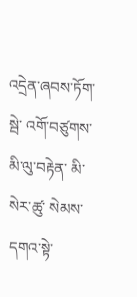འདྲེན་ཞབས་ཏོག་སྦེ་ འགོ་བཙུགས་མི་ལུ་བརྟེན་ མི་སེར་ཚུ་ སེམས་དགའ་སྟེ་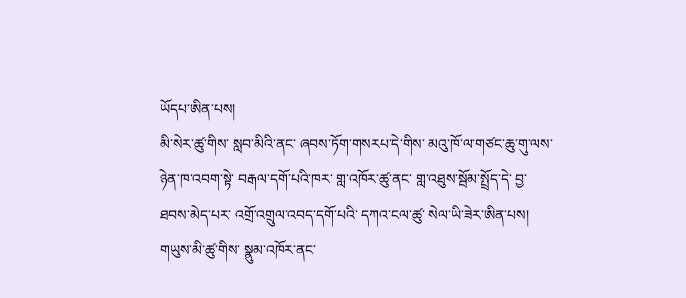ཡོདཔ་ཨིན་པས།
མི་སེར་ཚུ་གིས་ སླབ་མིའི་ནང་ ཞབས་ཏོག་གསརཔ་དེ་གིས་ མའུ་ཁོ་ལ་གཙང་ཆུ་གུ་ལས་ ཉེན་ཁ་འབག་སྟེ་ བརྒལ་དགོ་པའི་ཁར་ གླ་འཁོར་ཚུ་ནང་ གླ་འཐུས་སྦོམ་སྤྲོད་དེ་ བྱ་ཐབས་མེད་པར་ འགྲོ་འགྲུལ་འབད་དགོ་པའི་ དཀའ་ངལ་ཚུ་ སེལ་ཡི་ཟེར་ཨིན་པས།
གཡུས་མི་ཚུ་གིས་ སྣུམ་འཁོར་ནང་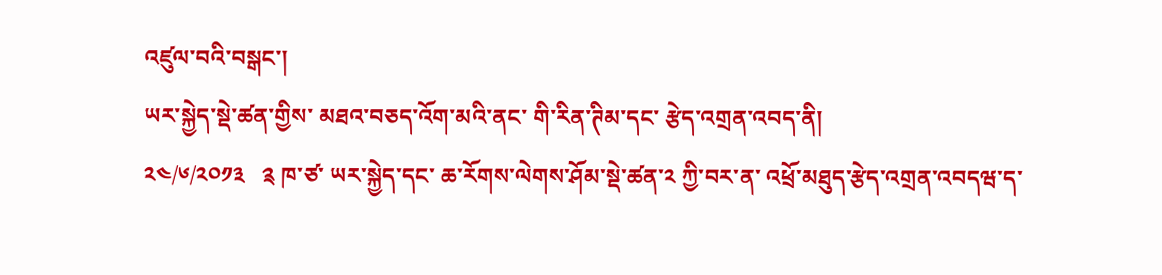འཛུལ་བའི་བསྒང་།
ཡར་སྐྱེད་སྡེ་ཚན་གྱིས་ མཐའ་བཅད་འོག་མའི་ནང་ གི་རིན་ཊིམ་དང་ རྩེད་འགྲན་འབད་ནི།
༢༤/༦/༢༠༡༣   ༉ ཁ་ཙ་ ཡར་སྐྱེད་དང་ ཆ་རོགས་ལེགས་ཤོམ་སྡེ་ཚན་༢ ཀྱི་བར་ན་ འཕྲོ་མཐུད་རྩེད་འགྲན་འབདཝ་ད་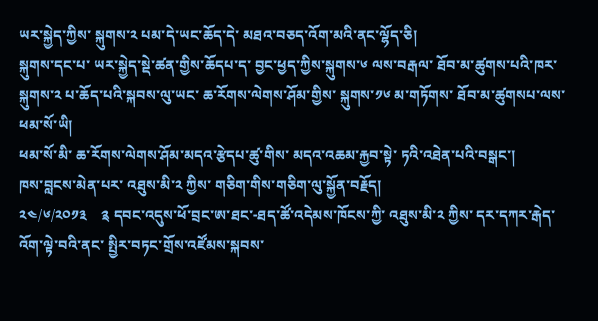ཡར་སྐྱེད་ཀྱིས་ སྐུགས་༢ པམ་དེ་ཡང་ཆོད་དེ་ མཐའ་བཅད་འོག་མའི་ནང་ལྷོད་ཅི།
སྐུགས་དང་པ་ ཡར་སྐྱེད་སྡེ་ཚན་གྱིས་ཆོདཔ་ད་ བྱང་ཕྱད་ཀྱིས་སྐུགས་༦ ལས་བརྒལ་ ཐོབ་མ་ཚུགས་པའི་ཁར་ སྐུགས་༢ པ་ཆོད་པའི་སྐབས་ལུ་ཡང་ ཆ་རོགས་ལེགས་ཤོམ་གྱིས་ སྐུགས་༡༦ མ་གཏོགས་ ཐོབ་མ་ཚུགསཔ་ལས་ ཕམ་སོ་ཡི།
ཕམ་སོ་མི་ ཆ་རོགས་ལེགས་ཤོམ་མདའ་རྩེདཔ་ཚུ་གིས་ མདའ་འཆམ་རྐྱབ་སྟེ་ ཏའི་འཐེན་པའི་བསྒང་།
ཁས་བླངས་མེན་པར་ འཐུས་མི་༢ ཀྱིས་ གཅིག་གིས་གཅིག་ལུ་སྐྱོན་བརྗོད།
༢༤/༦/༢༠༡༣    ༉ དབང་འདུས་ཕོ་བྲང་ཨ་ཐང་-ཐད་ཚོ་འདེམས་ཁོངས་ཀྱི་ འཐུས་མི་༢ ཀྱིས་ དར་དཀར་རྒེད་འོག་ལྟེ་བའི་ནང་ སྤྱིར་བཏང་གྲོས་འཛོམས་སྐབས་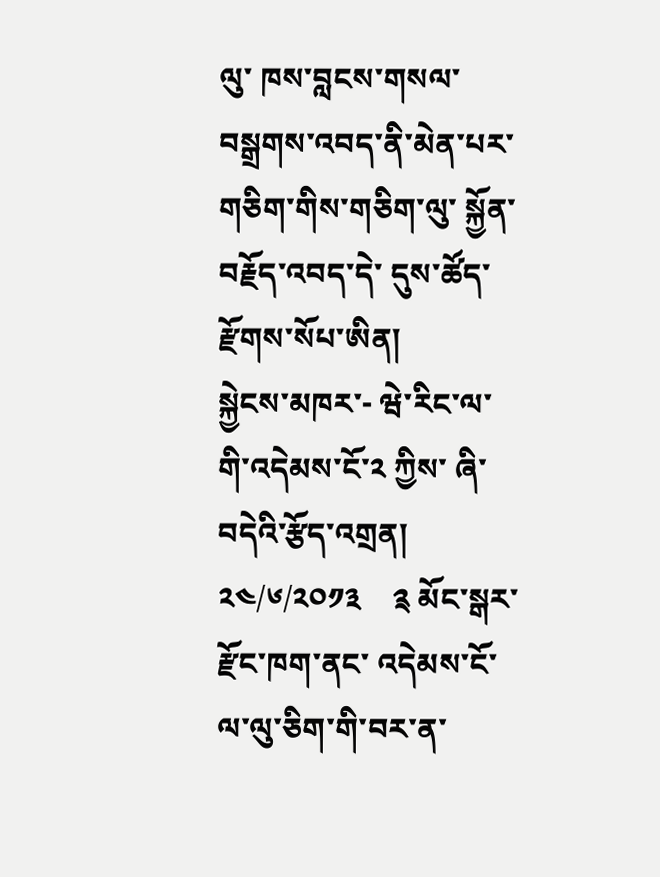ལུ་ ཁས་བླངས་གསལ་བསྒྲགས་འབད་ནི་མེན་པར་ གཅིག་གིས་གཅིག་ལུ་ སྐྱོན་བརྗོད་འབད་དེ་ དུས་ཚོད་རྫོགས་སོཔ་ཨིན།
སྐྱེངས་མཁར་- ཝེ་རིང་ལ་གི་འདེམས་ངོ་༢ ཀྱིས་ ཞི་བདེའི་རྩོད་འགྲན།
༢༤/༦/༢༠༡༣    ༉ མོང་སྒར་རྫོང་ཁག་ནང་ འདེམས་ངོ་ལ་ལུ་ཅིག་གི་བར་ན་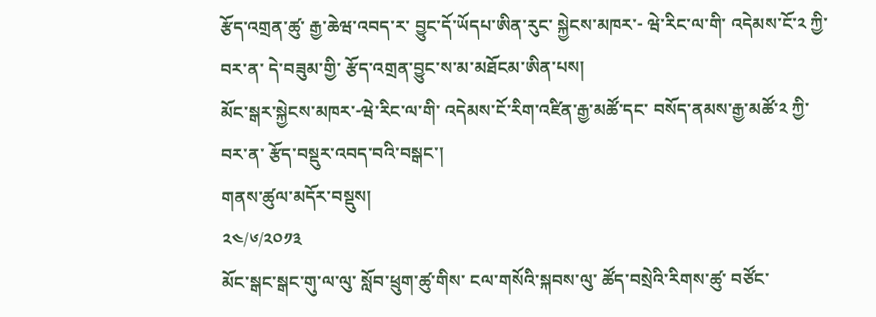རྩོད་འགྲན་ཚུ་ རྒྱ་ཆེཝ་འབད་ར་ བྱུང་དོ་ཡོདཔ་ཨིན་རུང་ སྐྱེངས་མཁར་- ཝེ་རིང་ལ་གི་ འདེམས་ངོ་༢ ཀྱི་བར་ན་ དེ་བཟུམ་གྱི་ རྩོད་འགྲན་བྱུང་ས་མ་མཐོངམ་ཨིན་པས།
མོང་སྒར་སྐྱེངས་མཁར་-ཝེ་རིང་ལ་གི་ འདེམས་ངོ་རིག་འཛིན་རྒྱ་མཚོ་དང་ བསོད་ནམས་རྒྱ་མཚོ་༢ ཀྱི་བར་ན་ རྩོད་བསྡུར་འབད་བའི་བསྒང་།
གནས་ཚུལ་མདོར་བསྡུས།
༢༤/༦/༢༠༡༣
མོང་སྒང་སྒང་གུ་ལ་ལུ་ སློབ་ཕྲུག་ཚུ་གིས་ ངལ་གསོའི་སྐབས་ལུ་ ཚོད་བསྲེའི་རིགས་ཚུ་ བཙོང་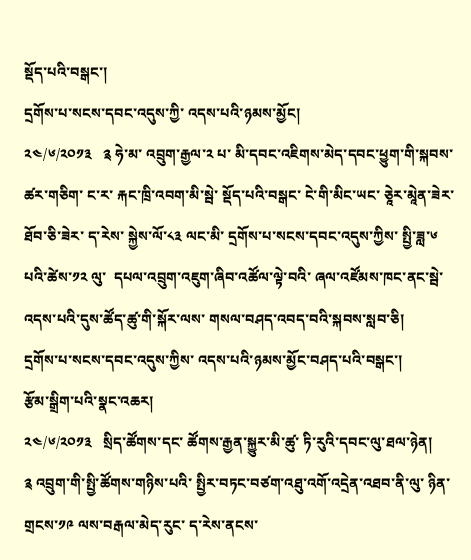སྡོད་པའི་བསྒང་།
དྲགོས་པ་སངས་དབང་འདུས་ཀྱི་ འདས་པའི་ཉམས་མྱོང།
༢༤/༦/༢༠༡༣   ༉ ཧེ་མ་ འབྲུག་རྒྱལ་༢ པ་ མི་དབང་འཇིགས་མེད་དབང་ཕྱུག་གི་སྐབས་ ཚར་གཅིག་ ང་ར་ རྐང་ཁྲི་འབག་མི་སྦེ་ སྡོད་པའི་བསྒང་ ངེ་གི་མིང་ཡང་ ཅཱེར་མཱེན་ཟེར་ ཐོབ་ཅི་ཟེར་ ད་རེས་ སྐྱེས་ལོ་༨༣ ལང་མི་ དྲགོས་པ་སངས་དབང་འདུས་ཀྱིས་ སྤྱི་ཟླ་༦ པའི་ཚེས་༡༢ ལུ་  དཔལ་འབྲུག་འཇུག་ཞིབ་འཚོལ་ལྟེ་བའི་ ཞལ་འཛོམས་ཁང་ནང་སྦེ་ འདས་པའི་དུས་ཚོད་ཚུ་གི་སྐོར་ལས་ གསལ་བཤད་འབད་བའི་སྐབས་སླབ་ཅི།
དྲགོས་པ་སངས་དབང་འདུས་ཀྱིས་ འདས་པའི་ཉམས་མྱོང་བཤད་པའི་བསྒང་།
རྩོམ་སྒྲིག་པའི་སྣང་འཆར།
༢༤/༦/༢༠༡༣   སྲིད་ཚོགས་དང་ ཚོགས་རྒྱན་སྐྱུར་མི་ཚུ་ ཏི་རུའི་དབང་ལུ་ཐལ་ཉེན།
༉ འབྲུག་གི་སྤྱི་ཚོགས་གཉིས་པའི་ སྤྱིར་བཏང་བཙག་འཐུ་འགོ་འདྲེན་འཐབ་ནི་ལུ་ ཉིན་གྲངས་༡༩ ལས་བརྒལ་མེད་རུང་ ད་རེས་ནངས་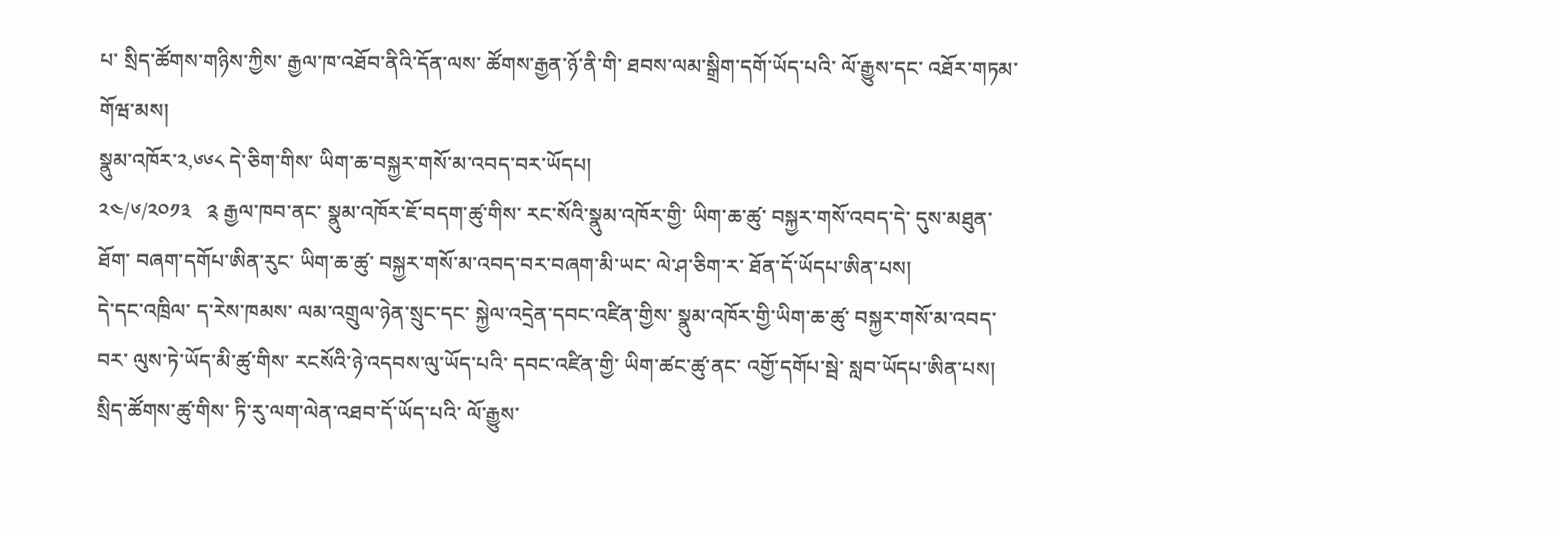པ་ སྲིད་ཚོགས་གཉིས་ཀྱིས་ རྒྱལ་ཁ་འཐོབ་ནིའི་དོན་ལས་ ཚོགས་རྒྱན་ཉོ་ནི་གི་ ཐབས་ལམ་སྒྲིག་དགོ་ཡོད་པའི་ ལོ་རྒྱུས་དང་ འཐོར་གཏམ་གོཝ་མས།
སྣུམ་འཁོར་༢,༦༦༨ དེ་ཅིག་གིས་ ཡིག་ཆ་བསྐྱར་གསོ་མ་འབད་བར་ཡོདཔ།
༢༤/༦/༢༠༡༣   ༉ རྒྱལ་ཁབ་ནང་ སྣུམ་འཁོར་ཇོ་བདག་ཚུ་གིས་ རང་སོའི་སྣུམ་འཁོར་གྱི་ ཡིག་ཆ་ཚུ་ བསྐྱར་གསོ་འབད་དེ་ དུས་མཐུན་ཐོག་ བཞག་དགོཔ་ཨིན་རུང་ ཡིག་ཆ་ཚུ་ བསྐྱར་གསོ་མ་འབད་བར་བཞག་མི་ཡང་ ལེ་ཤ་ཅིག་ར་ ཐོན་དོ་ཡོདཔ་ཨིན་པས།
དེ་དང་འཁྲིལ་ ད་རེས་ཁམས་ ལམ་འགྲུལ་ཉེན་སྲུང་དང་ སྐྱེལ་འདྲེན་དབང་འཛིན་གྱིས་ སྣུམ་འཁོར་གྱི་ཡིག་ཆ་ཚུ་ བསྐྱར་གསོ་མ་འབད་བར་ ལུས་ཏེ་ཡོད་མི་ཚུ་གིས་ རངསོའི་ཉེ་འདབས་ལུ་ཡོད་པའི་ དབང་འཛིན་གྱི་ ཡིག་ཚང་ཚུ་ནང་ འགྱོ་དགོཔ་སྦེ་ སླབ་ཡོདཔ་ཨིན་པས།
སྲིད་ཚོགས་ཚུ་གིས་ ཏི་རུ་ལག་ལེན་འཐབ་དོ་ཡོད་པའི་ ལོ་རྒྱུས་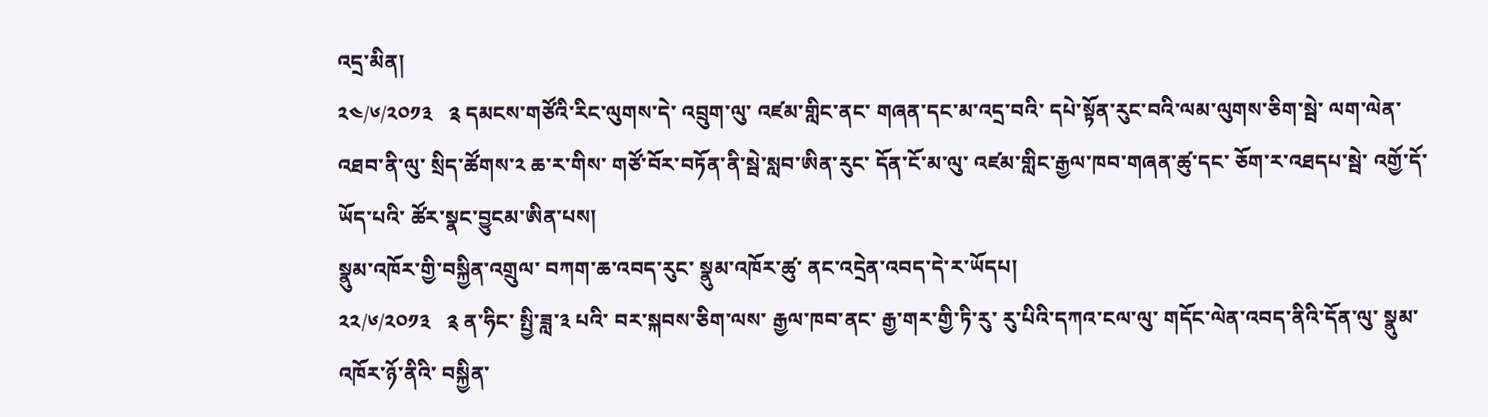འདྲ་མིན།
༢༤/༦/༢༠༡༣   ༉ དམངས་གཙོའི་རིང་ལུགས་དེ་ འབྲུག་ལུ་ འཛམ་གླིང་ནང་ གཞན་དང་མ་འདྲ་བའི་ དཔེ་སྟོན་རུང་བའི་ལམ་ལུགས་ཅིག་སྦེ་ ལག་ལེན་འཐབ་ནི་ལུ་ སྲིད་ཚོགས་༢ ཆ་ར་གིས་ གཙོ་བོར་བཏོན་ནི་སྦེ་སླབ་ཨིན་རུང་ དོན་ངོ་མ་ལུ་ འཛམ་གླིང་རྒྱལ་ཁབ་གཞན་ཚུ་དང་ ཅོག་ར་འཐདཔ་སྦེ་ འགྱོ་དོ་ཡོད་པའི་ ཚོར་སྣང་བྱུངམ་ཨིན་པས།
སྣུམ་འཁོར་གྱི་བསྐྱིན་འགྲུལ་ བཀག་ཆ་འབད་རུང་ སྣུམ་འཁོར་ཚུ་ ནང་འདྲེན་འབད་དེ་ར་ཡོདཔ།
༢༢/༦/༢༠༡༣   ༉ ན་ཧིང་ སྤྱི་ཟླ་༣ པའི་ བར་སྐབས་ཅིག་ལས་ རྒྱལ་ཁབ་ནང་ རྒྱ་གར་གྱི་ཏི་རུ་ རུ་པིའི་དཀའ་ངལ་ལུ་ གདོང་ལེན་འབད་ནིའི་དོན་ལུ་ སྣུམ་འཁོར་ཉོ་ནིའི་ བསྐྱིན་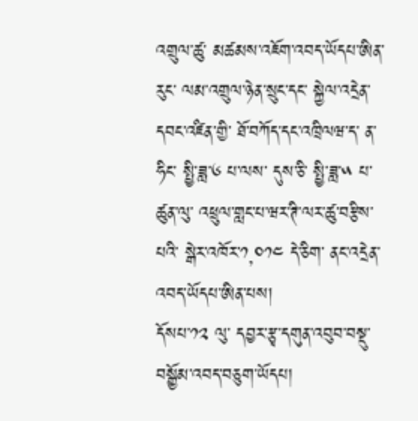འགྲུལ་ཚུ་ མཚམས་འཇོག་འབད་ཡོདཔ་ཨིན་རུང་ ལམ་འགྲུལ་ཉེན་སྲུང་དང་ སྐྱེལ་འདྲེན་དབང་འཛིན་གྱི་ ཐོ་བཀོད་དང་འཁྲིལཝ་ད་ ན་ཧིང་ སྤྱི་ཟླ་༦ པ་ལས་ དུས་ཅི་ སྤྱི་ཟླ་༥ པ་ཚུན་ལུ་ འཕྲུལ་གླང་པ་ཝར་ཊི་ལར་ཚུ་བརྩིས་པའི་ སྒེར་འཁོར་༡,༠༡༤ དེ་ཅིག་ ནང་འདྲེན་འབད་ཡོདཔ་ཨིན་པས།
དོསཔ་༡༢ ལུ་ དབྱར་རྩྭ་དགུན་འབུབ་བསྡུ་བསྒྱོམ་འབད་བཅུག་ཡོདཔ།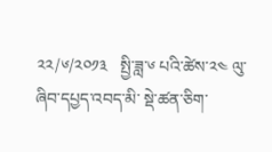༢༢/༦/༢༠༡༣   སྤྱི་ཟླ་༦ པའི་ཚེས་༢༤ ལུ་ ཞིབ་དཔྱད་འབད་མི་ སྡེ་ཚན་ཅིག་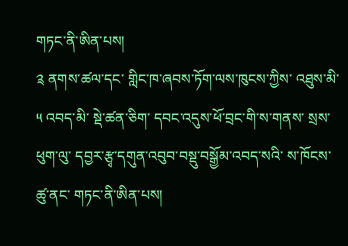གཏང་ནི་ཨིན་པས།
༉ ནགས་ཚལ་དང་ གླིང་ཁ་ཞབས་ཏོག་ལས་ཁུངས་ཀྱིས་ འཐུས་མི་༥ འབད་མི་ སྡེ་ཚན་ཅིག་ དབང་འདུས་ཕོ་བྲང་གི་ས་གནས་ སྲས་ཕུག་ལུ་ དབྱར་རྩྭ་དགུན་འབུབ་བསྡུ་བསྒྱོམ་འབད་སའི་ ས་ཁོངས་ཚུ་ནང་ གཏང་ནི་ཨིན་པས།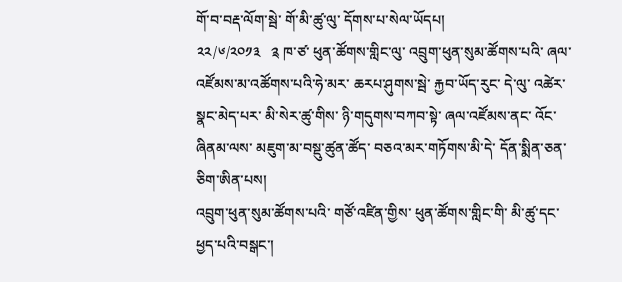གོ་བ་བརྡ་ལོག་སྦེ་ གོ་མི་ཚུ་ལུ་ དོགས་པ་སེལ་ཡོདཔ།
༢༢/༦/༢༠༡༣   ༉ ཁ་ཙ་ ཕུན་ཚོགས་གླིང་ལུ་ འབྲུག་ཕུན་སུམ་ཚོགས་པའི་ ཞལ་འཛོམས་མ་འཚོགས་པའི་ཧེ་མར་ ཆརཔ་ཤུགས་སྦེ་ རྐྱབ་ཡོད་རུང་ དེ་ལུ་ འཚེར་སྣང་མེད་པར་ མི་སེར་ཚུ་གིས་ ཉི་གདུགས་བཀབ་སྟེ་ ཞལ་འཛོམས་ནང་ འོང་ཞིནམ་ལས་ མཇུག་མ་བསྡུ་ཚུན་ཚོད་ བཅའ་མར་གཏོགས་མི་དེ་ དོན་སྨིན་ཅན་ཅིག་ཨིན་པས།
འབྲུག་ཕུན་སུམ་ཚོགས་པའི་ གཙོ་འཛིན་གྱིས་ ཕུན་ཚོགས་གླིང་གི་ མི་ཚུ་དང་ ཕྱད་པའི་བསྒང་།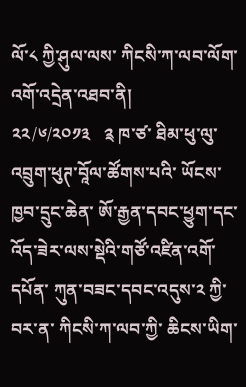ལོ་༨ ཀྱི་ཤུལ་ལས་ ཀིངསི་ཀ་ལབ་ལོག་འགོ་འདྲེན་འཐབ་ནི།
༢༢/༦/༢༠༡༣   ༉ ཁ་ཙ་ ཐིམ་ཕུ་ལུ་ འབྲུག་ཕུཊ་བཱོལ་ཚོགས་པའི་ ཡོངས་ཁྱབ་དྲུང་ཆེན་ ཨོ་རྒྱན་དབང་ཕྱུག་དང་ འོད་ཟེར་ལས་སྡེའི་གཙོ་འཛིན་འགོ་དཔོན་ ཀུན་བཟང་དབང་འདུས་༢ ཀྱི་བར་ན་ ཀིངསི་ཀ་ལབ་ཀྱི་ ཆིངས་ཡིག་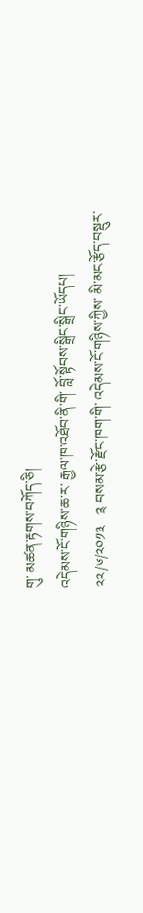གུ་ མཚན་རྟགས་བཀོད་ཅི།
འདེམས་ངོ་གཉིས་ཆ་ར་ རྒྱལ་ཁ་འཐོབ་ནི་གི་ བློ་སྟོབས་སྒྲིང་སྒྲིང་ཡོདཔ།
༢༢/༦/༢༠༡༣   ༉ བསམ་རྩེ་རྫོང་ཁག་གི་ འདེམས་ངོ་གཉིས་ཀྱིས་ མི་མང་རྩོད་བསྡུར་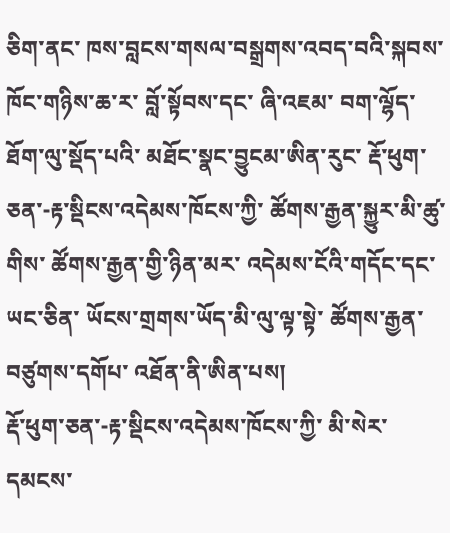ཅིག་ནང་ ཁས་བླངས་གསལ་བསྒྲགས་འབད་བའི་སྐབས་ ཁོང་གཉིས་ཆ་ར་ བློ་སྟོབས་དང་ ཞི་འཇམ་ བག་ལྷོད་ཐོག་ལུ་སྡོད་པའི་ མཐོང་སྣང་བྱུངམ་ཨིན་རུང་ རྡོ་ཕུག་ཅན་-རྟ་སྡིངས་འདེམས་ཁོངས་ཀྱི་ ཚོགས་རྒྱན་སྐྱུར་མི་ཚུ་གིས་ ཚོགས་རྒྱན་གྱི་ཉིན་མར་ འདེམས་ངོའི་གདོང་དང་ ཡང་ཅིན་ ཡོངས་གྲགས་ཡོད་མི་ལུ་ལྟ་སྟེ་ ཚོགས་རྒྱན་བཙུགས་དགོཔ་ འཐོན་ནི་ཨིན་པས།
རྡོ་ཕུག་ཅན་-རྟ་སྡིངས་འདེམས་ཁོངས་ཀྱི་ མི་སེར་དམངས་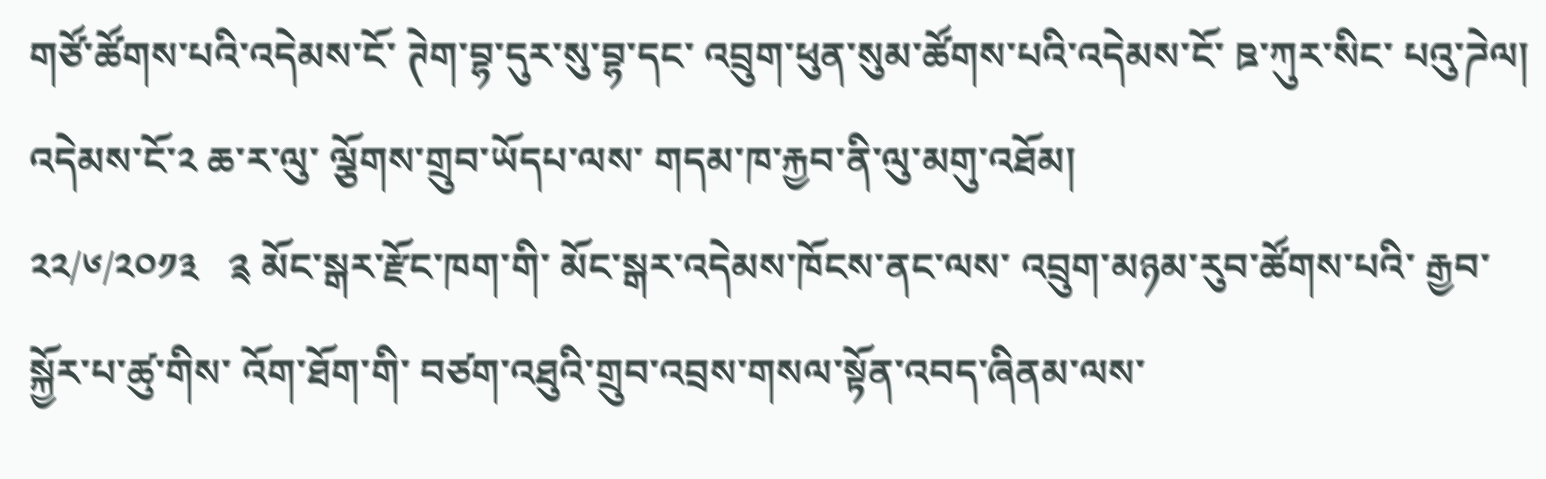གཙོ་ཚོགས་པའི་འདེམས་ངོ་ ཊེག་བྷ་དུར་སུ་བྷ་དང་ འབྲུག་ཕུན་སུམ་ཚོགས་པའི་འདེམས་ངོ་ ཋ་ཀུར་སིང་ པའུ་ཌེལ།
འདེམས་ངོ་༢ ཆ་ར་ལུ་ ལྕོགས་གྲུབ་ཡོདཔ་ལས་ གདམ་ཁ་རྐྱབ་ནི་ལུ་མགུ་འཐོམ།
༢༢/༦/༢༠༡༣   ༉ མོང་སྒར་རྫོང་ཁག་གི་ མོང་སྒར་འདེམས་ཁོངས་ནང་ལས་ འབྲུག་མཉམ་རུབ་ཚོགས་པའི་ རྒྱབ་སྐྱོར་པ་ཚུ་གིས་ འོག་ཐོག་གི་ བཙག་འཐུའི་གྲུབ་འབྲས་གསལ་སྟོན་འབད་ཞིནམ་ལས་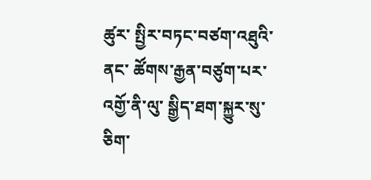ཚུར་ སྤྱིར་བཏང་བཙག་འཐུའི་ནང་ ཚོགས་རྒྱན་བཙུག་པར་འགྱོ་ནི་ལུ་ སྒྱིད་ཐག་སྐྱུར་སུ་ཅིག་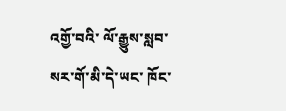འགྱོ་བའི་ ལོ་རྒྱུས་སླབ་སར་གོ་མི་དེ་ཡང་ ཁོང་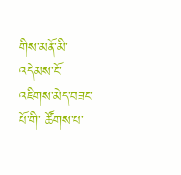གིས་མནོ་མི་འདེམས་ངོ་ འཇིགས་མེད་བཟང་པོ་གི་ ཚོགས་པ་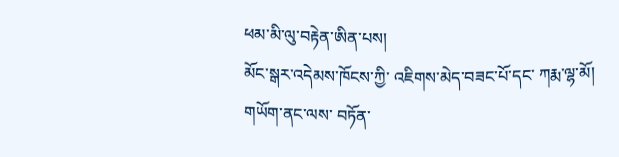ཕམ་མི་ལུ་བརྟེན་ཨིན་པས།
མོང་སྒར་འདེམས་ཁོངས་ཀྱི་ འཇིགས་མེད་བཟང་པོ་དང་ ཀརྨ་ལྷ་མོ།
གཡོག་ནང་ལས་ བཏོན་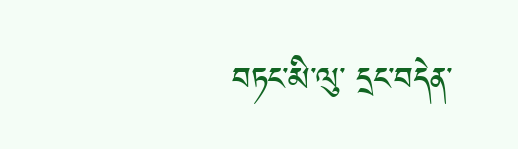བཏང་མི་ལུ་ དྲང་བདེན་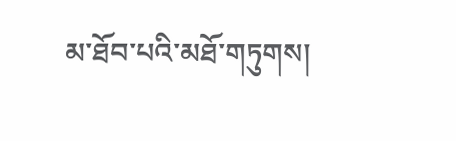མ་ཐོབ་པའི་མཐོ་གཏུགས།